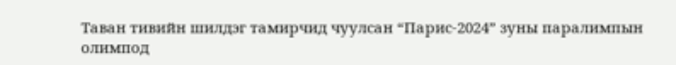Таван тивийн шилдэг тамирчид чуулсан “Парис-2024” зуны паралимпын олимпод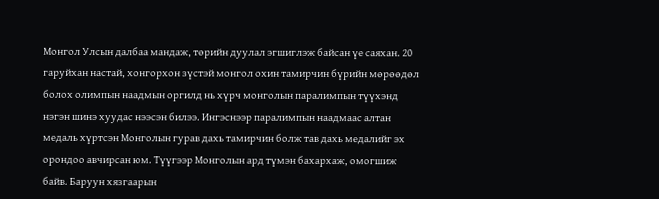Монгол Улсын далбаа мандаж, төрийн дуулал эгшиглэж байсан үе саяхан. 20 гаруйхан настай, хонгорхон зүстэй монгол охин тамирчин бүрийн мөрөөдөл болох олимпын наадмын оргилд нь хүрч монголын паралимпын түүхэнд нэгэн шинэ хуудас нээсэн билээ. Ингэснээр паралимпын наадмаас алтан медаль хүртсэн Монголын гурав дахь тамирчин болж тав дахь медалийг эх орондоо авчирсан юм. Түүгээр Монголын ард түмэн бахархаж, омогшиж байв. Баруун хязгаарын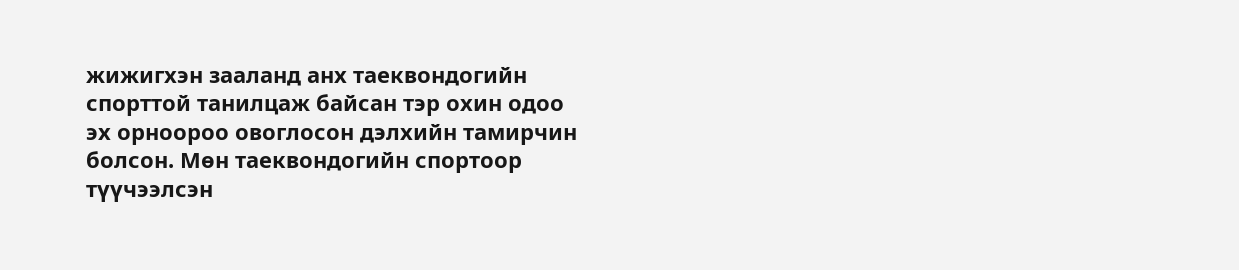жижигхэн зааланд анх таеквондогийн спорттой танилцаж байсан тэр охин одоо эх орноороо овоглосон дэлхийн тамирчин болсон. Мөн таеквондогийн спортоор түүчээлсэн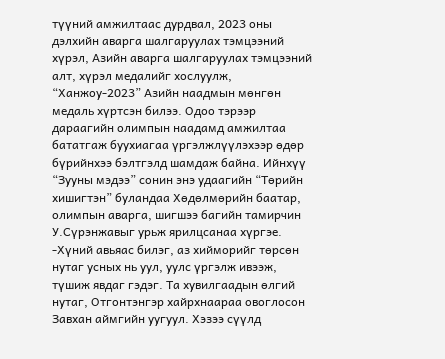түүний амжилтаас дурдвал, 2023 оны дэлхийн аварга шалгаруулах тэмцээний хүрэл, Азийн аварга шалгаруулах тэмцээний алт, хүрэл медалийг хослуулж, “Ханжоу-2023” Азийн наадмын мөнгөн медаль хүртсэн билээ. Одоо тэрээр дараагийн олимпын наадамд амжилтаа бататгаж буухиагаа үргэлжлүүлэхээр өдөр бүрийнхээ бэлтгэлд шамдаж байна. Ийнхүү “Зууны мэдээ” сонин энэ удаагийн “Төрийн хишигтэн” буландаа Хөдөлмөрийн баатар, олимпын аварга, шигшээ багийн тамирчин У.Сүрэнжавыг урьж ярилцсанаа хүргэе.
-Хүний авьяас билэг, аз хийморийг төрсөн нутаг усных нь уул, уулс үргэлж ивээж, түшиж явдаг гэдэг. Та хувилгаадын өлгий нутаг, Отгонтэнгэр хайрхнаараа овоглосон Завхан аймгийн уугуул. Хэзээ сүүлд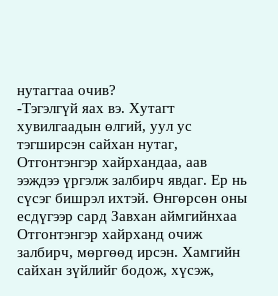нутагтаа очив?
-Тэгэлгүй яах вэ. Хутагт хувилгаадын өлгий, уул ус тэгширсэн сайхан нутаг, Отгонтэнгэр хайрхандаа, аав ээждээ үргэлж залбирч явдаг. Ер нь сүсэг бишрэл ихтэй. Өнгөрсөн оны есдүгээр сард Завхан аймгийнхаа Отгонтэнгэр хайрханд очиж залбирч, мөргөөд ирсэн. Хамгийн сайхан зүйлийг бодож, хүсэж,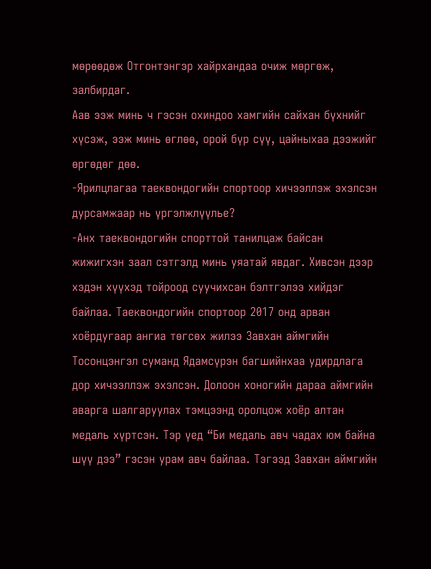мөрөөдөж Отгонтэнгэр хайрхандаа очиж мөргөж, залбирдаг.
Аав ээж минь ч гэсэн охиндоо хамгийн сайхан бүхнийг хүсэж, ээж минь өглөө, орой бүр сүү, цайныхаа дээжийг өргөдөг дөө.
-Ярилцлагаа таеквондогийн спортоор хичээллэж эхэлсэн дурсамжаар нь үргэлжлүүлье?
-Анх таеквондогийн спорттой танилцаж байсан жижигхэн заал сэтгэлд минь уяатай явдаг. Хивсэн дээр хэдэн хүүхэд тойроод суучихсан бэлтгэлээ хийдэг байлаа. Таеквондогийн спортоор 2017 онд арван хоёрдугаар ангиа төгсөх жилээ Завхан аймгийн Тосонцэнгэл суманд Ядамсүрэн багшийнхаа удирдлага дор хичээллэж эхэлсэн. Долоон хоногийн дараа аймгийн аварга шалгаруулах тэмцээнд оролцож хоёр алтан медаль хүртсэн. Тэр үед “Би медаль авч чадах юм байна шүү дээ” гэсэн урам авч байлаа. Тэгээд Завхан аймгийн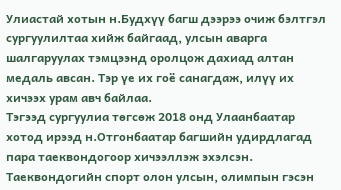Улиастай хотын н.Будхүү багш дээрээ очиж бэлтгэл сургуулилтаа хийж байгаад, улсын аварга шалгаруулах тэмцээнд оролцож дахиад алтан медаль авсан. Тэр үе их гоё санагдаж, илүү их хичээх урам авч байлаа.
Тэгээд сургуулиа төгсөж 2018 онд Улаанбаатар хотод ирээд н.Отгонбаатар багшийн удирдлагад пара таеквондогоор хичээллэж эхэлсэн. Таеквондогийн спорт олон улсын, олимпын гэсэн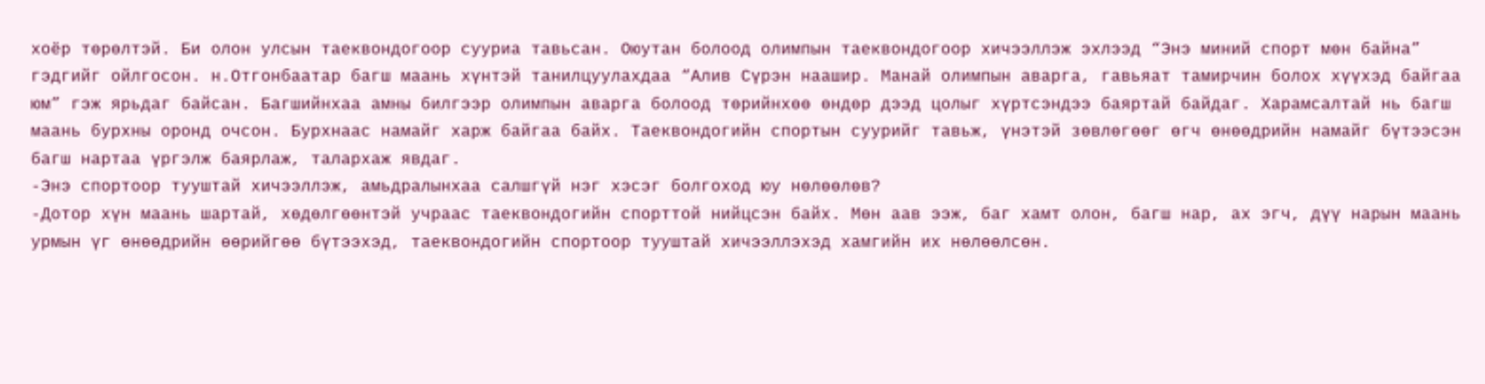хоёр төрөлтэй. Би олон улсын таеквондогоор сууриа тавьсан. Оюутан болоод олимпын таеквондогоор хичээллэж эхлээд “Энэ миний спорт мөн байна” гэдгийг ойлгосон. н.Отгонбаатар багш маань хүнтэй танилцуулахдаа “Алив Сүрэн наашир. Манай олимпын аварга, гавьяат тамирчин болох хүүхэд байгаа юм” гэж ярьдаг байсан. Багшийнхаа амны билгээр олимпын аварга болоод төрийнхөө өндөр дээд цолыг хүртсэндээ баяртай байдаг. Харамсалтай нь багш маань бурхны оронд очсон. Бурхнаас намайг харж байгаа байх. Таеквондогийн спортын суурийг тавьж, үнэтэй зөвлөгөөг өгч өнөөдрийн намайг бүтээсэн багш нартаа үргэлж баярлаж, талархаж явдаг.
-Энэ спортоор тууштай хичээллэж, амьдралынхаа салшгүй нэг хэсэг болгоход юу нөлөөлөв?
-Дотор хүн маань шартай, хөдөлгөөнтэй учраас таеквондогийн спорттой нийцсэн байх. Мөн аав ээж, баг хамт олон, багш нар, ах эгч, дүү нарын маань урмын үг өнөөдрийн өөрийгөө бүтээхэд, таеквондогийн спортоор тууштай хичээллэхэд хамгийн их нөлөөлсөн.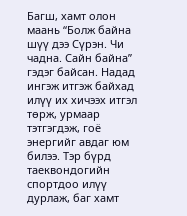Багш, хамт олон маань “Болж байна шүү дээ Сүрэн. Чи чадна. Сайн байна” гэдэг байсан. Надад ингэж итгэж байхад илүү их хичээх итгэл төрж, урмаар тэтгэгдэж, гоё энергийг авдаг юм билээ. Тэр бүрд таеквондогийн спортдоо илүү дурлаж, баг хамт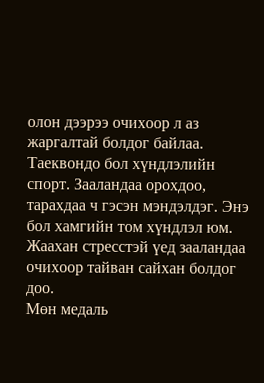олон дээрээ очихоор л аз жаргалтай болдог байлаа. Таеквондо бол хүндлэлийн спорт. Зааландаа орохдоо, тарахдаа ч гэсэн мэндэлдэг. Энэ бол хамгийн том хүндлэл юм. Жаахан стресстэй үед зааландаа очихоор тайван сайхан болдог доо.
Мөн медаль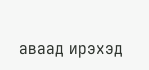аваад ирэхэд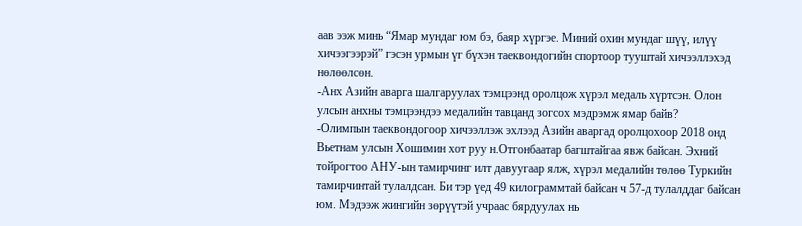аав ээж минь “Ямар мундаг юм бэ, баяр хүргэе. Миний охин мундаг шүү, илүү хичээгээрэй” гэсэн урмын үг бүхэн таеквондогийн спортоор тууштай хичээллэхэд нөлөөлсөн.
-Анх Азийн аварга шалгаруулах тэмцээнд оролцож хүрэл медаль хүртсэн. Олон улсын анхны тэмцээндээ медалийн тавцанд зогсох мэдрэмж ямар байв?
-Олимпын таеквондогоор хичээллэж эхлээд Азийн аваргад оролцохоор 2018 онд Вьетнам улсын Хошимин хот руу н.Отгонбаатар багштайгаа явж байсан. Эхний тойрогтоо АНУ-ын тамирчинг илт давуугаар ялж, хүрэл медалийн төлөө Туркийн тамирчинтай тулалдсан. Би тэр үед 49 килограммтай байсан ч 57-д тулалддаг байсан юм. Мэдээж жингийн зөрүүтэй учраас бярдуулах нь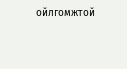ойлгомжтой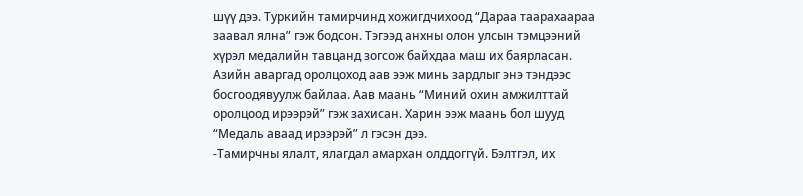шүү дээ. Туркийн тамирчинд хожигдчихоод “Дараа таарахаараа заавал ялна” гэж бодсон. Тэгээд анхны олон улсын тэмцээний хүрэл медалийн тавцанд зогсож байхдаа маш их баярласан.
Азийн аваргад оролцоход аав ээж минь зардлыг энэ тэндээс босгоодявуулж байлаа. Аав маань “Миний охин амжилттай оролцоод ирээрэй” гэж захисан. Харин ээж маань бол шууд “Медаль аваад ирээрэй” л гэсэн дээ.
-Тамирчны ялалт, ялагдал амархан олддоггүй. Бэлтгэл, их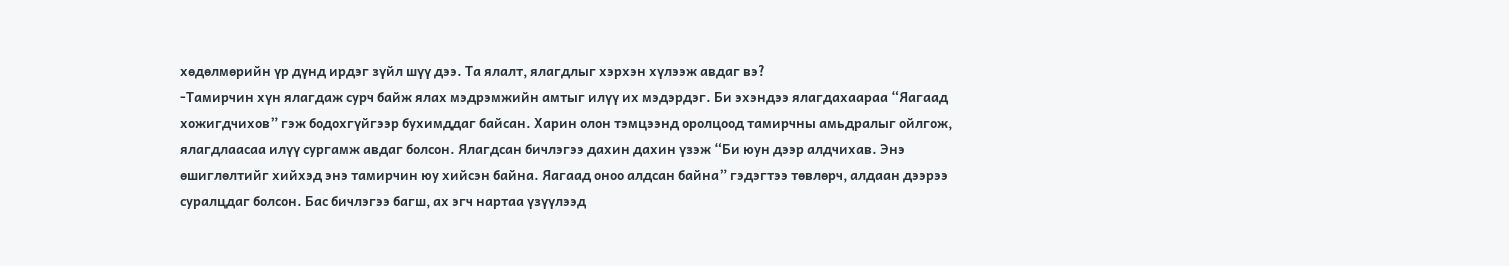хөдөлмөрийн үр дүнд ирдэг зүйл шүү дээ. Та ялалт, ялагдлыг хэрхэн хүлээж авдаг вэ?
-Тамирчин хүн ялагдаж сурч байж ялах мэдрэмжийн амтыг илүү их мэдэрдэг. Би эхэндээ ялагдахаараа “Яагаад хожигдчихов” гэж бодохгүйгээр бухимддаг байсан. Харин олон тэмцээнд оролцоод тамирчны амьдралыг ойлгож, ялагдлаасаа илүү сургамж авдаг болсон. Ялагдсан бичлэгээ дахин дахин үзэж “Би юун дээр алдчихав. Энэ өшиглөлтийг хийхэд энэ тамирчин юу хийсэн байна. Яагаад оноо алдсан байна” гэдэгтээ төвлөрч, алдаан дээрээ суралцдаг болсон. Бас бичлэгээ багш, ах эгч нартаа үзүүлээд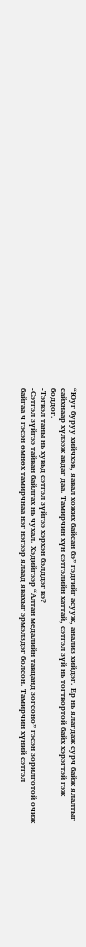“Юуг буруу хийчхэв, яавал хожих байсан бэ” гэдгийг асууж, анализ хийдэг. Ер нь ялагдаж сурч байж ялалтыг сайхнаар хүлээж авдаг даа. Тамирчин хүн сэтгэлийн хаттай, сэтгэл зүй нь тогтвортой байх хэрэгтэй гэж боддог.
-Тэгвэл таны нь хувьд сэтгэл зүйгээ хэрхэн бэлддэг вэ?
-Сэтгэл зүйгээ тайван байлгах нь чухал. Хэдийгээр “Алтан медалийн тавцанд зогсоно” гэсэн зорилготой очиж байгаа ч гэсэн өмнөх тамирчнаа нэг нэгээр ялаад явахыг эрмэлздэг болсон. Тамирчин хүний сэтгэл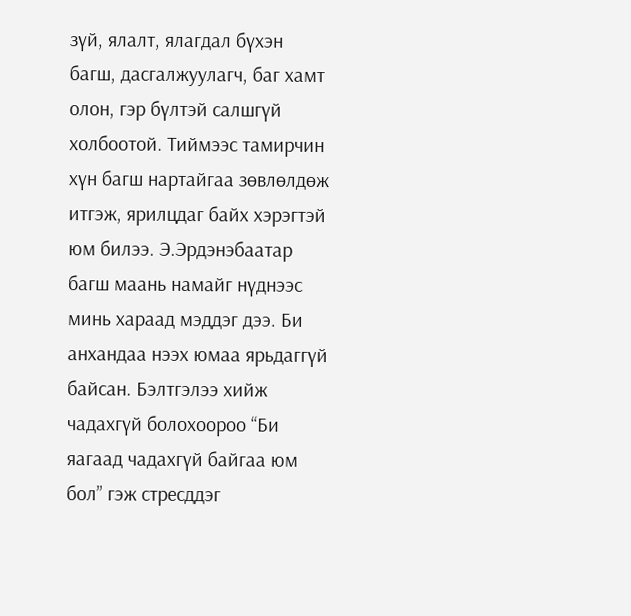зүй, ялалт, ялагдал бүхэн багш, дасгалжуулагч, баг хамт олон, гэр бүлтэй салшгүй холбоотой. Тиймээс тамирчин хүн багш нартайгаа зөвлөлдөж итгэж, ярилцдаг байх хэрэгтэй юм билээ. Э.Эрдэнэбаатар багш маань намайг нүднээс минь хараад мэддэг дээ. Би анхандаа нээх юмаа ярьдаггүй байсан. Бэлтгэлээ хийж чадахгүй болохоороо “Би яагаад чадахгүй байгаа юм бол” гэж стресддэг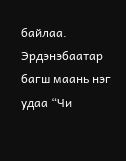байлаа. Эрдэнэбаатар багш маань нэг удаа “Чи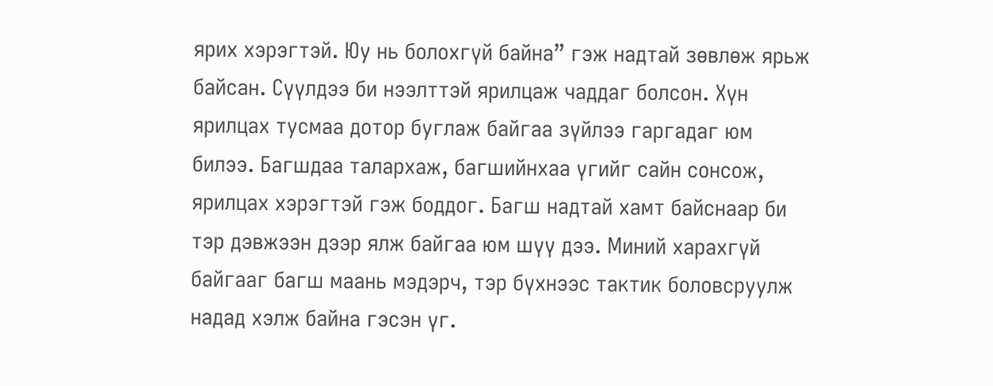ярих хэрэгтэй. Юу нь болохгүй байна” гэж надтай зөвлөж ярьж байсан. Сүүлдээ би нээлттэй ярилцаж чаддаг болсон. Хүн ярилцах тусмаа дотор буглаж байгаа зүйлээ гаргадаг юм билээ. Багшдаа талархаж, багшийнхаа үгийг сайн сонсож, ярилцах хэрэгтэй гэж боддог. Багш надтай хамт байснаар би тэр дэвжээн дээр ялж байгаа юм шүү дээ. Миний харахгүй байгааг багш маань мэдэрч, тэр бүхнээс тактик боловсруулж надад хэлж байна гэсэн үг.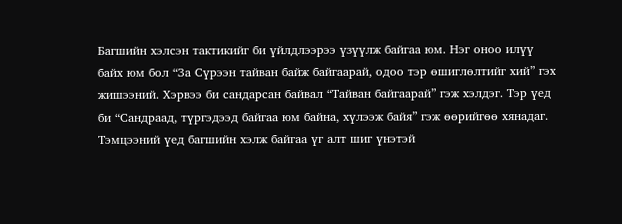Багшийн хэлсэн тактикийг би үйлдлээрээ үзүүлж байгаа юм. Нэг оноо илүү байх юм бол “За Сүрээн тайван байж байгаарай, одоо тэр өшиглөлтийг хий” гэх жишээний. Хэрвээ би сандарсан байвал “Тайван байгаарай” гэж хэлдэг. Тэр үед би “Сандраад, түргэдээд байгаа юм байна, хүлээж байя” гэж өөрийгөө хянадаг. Тэмцээний үед багшийн хэлж байгаа үг алт шиг үнэтэй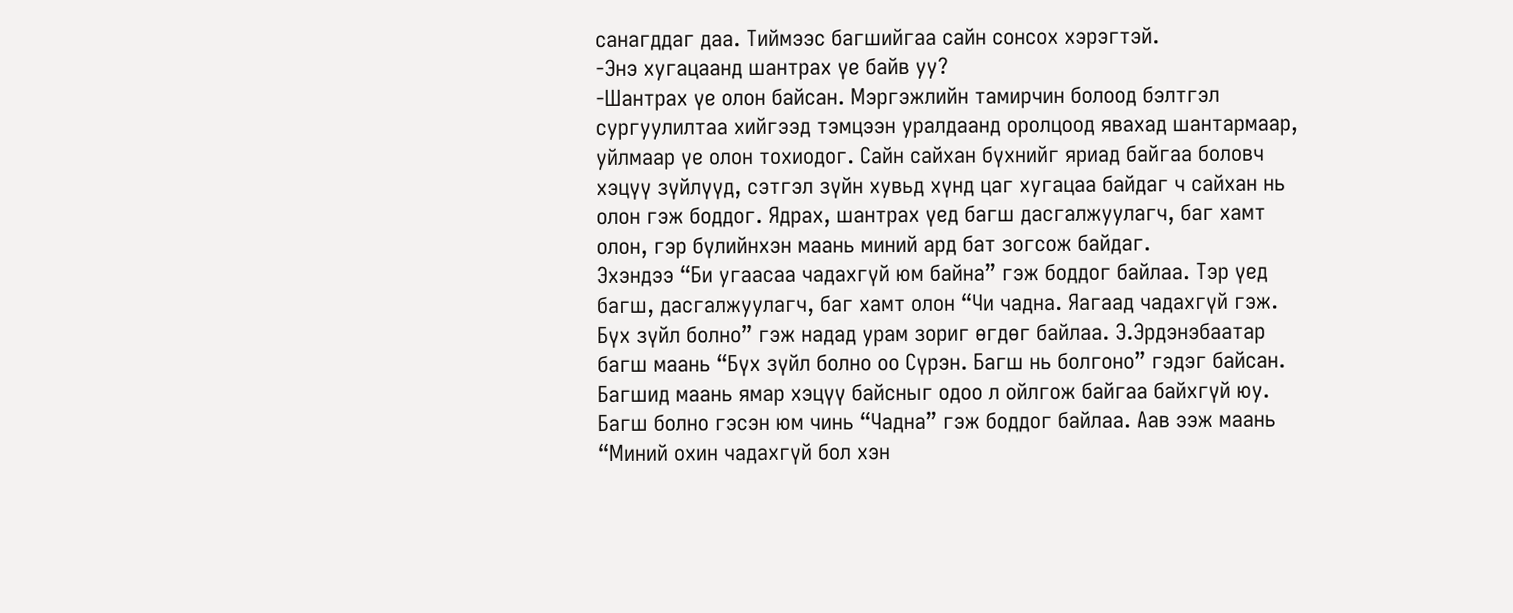санагддаг даа. Тиймээс багшийгаа сайн сонсох хэрэгтэй.
-Энэ хугацаанд шантрах үе байв уу?
-Шантрах үе олон байсан. Мэргэжлийн тамирчин болоод бэлтгэл сургуулилтаа хийгээд тэмцээн уралдаанд оролцоод явахад шантармаар, уйлмаар үе олон тохиодог. Сайн сайхан бүхнийг яриад байгаа боловч хэцүү зүйлүүд, сэтгэл зүйн хувьд хүнд цаг хугацаа байдаг ч сайхан нь олон гэж боддог. Ядрах, шантрах үед багш дасгалжуулагч, баг хамт олон, гэр бүлийнхэн маань миний ард бат зогсож байдаг.
Эхэндээ “Би угаасаа чадахгүй юм байна” гэж боддог байлаа. Тэр үед багш, дасгалжуулагч, баг хамт олон “Чи чадна. Яагаад чадахгүй гэж. Бүх зүйл болно” гэж надад урам зориг өгдөг байлаа. Э.Эрдэнэбаатар багш маань “Бүх зүйл болно оо Сүрэн. Багш нь болгоно” гэдэг байсан. Багшид маань ямар хэцүү байсныг одоо л ойлгож байгаа байхгүй юу. Багш болно гэсэн юм чинь “Чадна” гэж боддог байлаа. Аав ээж маань “Миний охин чадахгүй бол хэн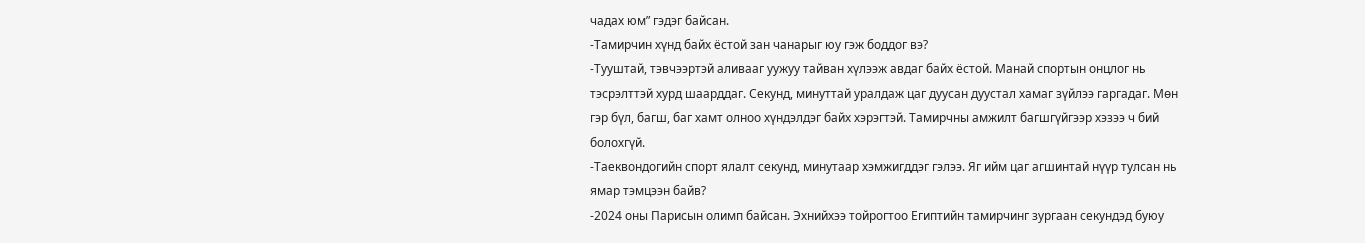чадах юм” гэдэг байсан.
-Тамирчин хүнд байх ёстой зан чанарыг юу гэж боддог вэ?
-Тууштай, тэвчээртэй аливааг уужуу тайван хүлээж авдаг байх ёстой. Манай спортын онцлог нь тэсрэлттэй хурд шаарддаг. Секунд, минуттай уралдаж цаг дуусан дуустал хамаг зүйлээ гаргадаг. Мөн гэр бүл, багш, баг хамт олноо хүндэлдэг байх хэрэгтэй. Тамирчны амжилт багшгүйгээр хэзээ ч бий болохгүй.
-Таеквондогийн спорт ялалт секунд, минутаар хэмжигддэг гэлээ. Яг ийм цаг агшинтай нүүр тулсан нь ямар тэмцээн байв?
-2024 оны Парисын олимп байсан. Эхнийхээ тойрогтоо Египтийн тамирчинг зургаан секундэд буюу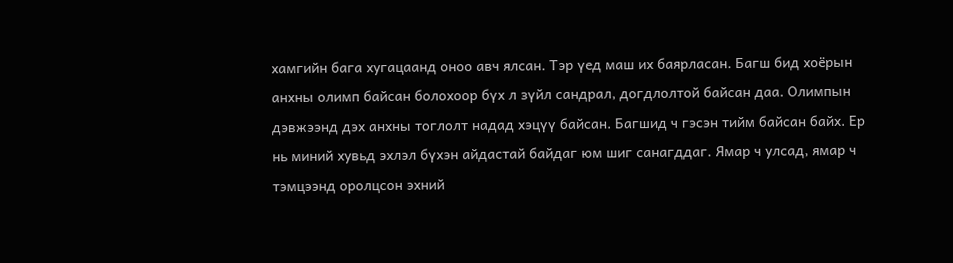хамгийн бага хугацаанд оноо авч ялсан. Тэр үед маш их баярласан. Багш бид хоёрын анхны олимп байсан болохоор бүх л зүйл сандрал, догдлолтой байсан даа. Олимпын дэвжээнд дэх анхны тоглолт надад хэцүү байсан. Багшид ч гэсэн тийм байсан байх. Ер нь миний хувьд эхлэл бүхэн айдастай байдаг юм шиг санагддаг. Ямар ч улсад, ямар ч тэмцээнд оролцсон эхний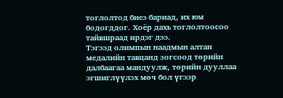тоглолтод биеэ бариад, их юм бодогддог. Хоёр дахь тоглолтоосоо тайвшраад ирдэг дээ.
Тэгээд олимпын наадмын алтан медалийн тавцанд зогсоод төрийн далбаагаа мандуулж, төрийн дууллаа эгшиглүүлэх мөч бол үгээр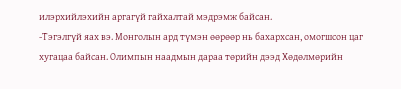илэрхийлэхийн аргагүй гайхалтай мэдрэмж байсан.
-Тэгэлгүй яах вэ. Монголын ард түмэн өөрөөр нь бахархсан, омогшсон цаг хугацаа байсан. Олимпын наадмын дараа төрийн дээд Хөдөлмөрийн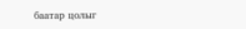баатар цолыг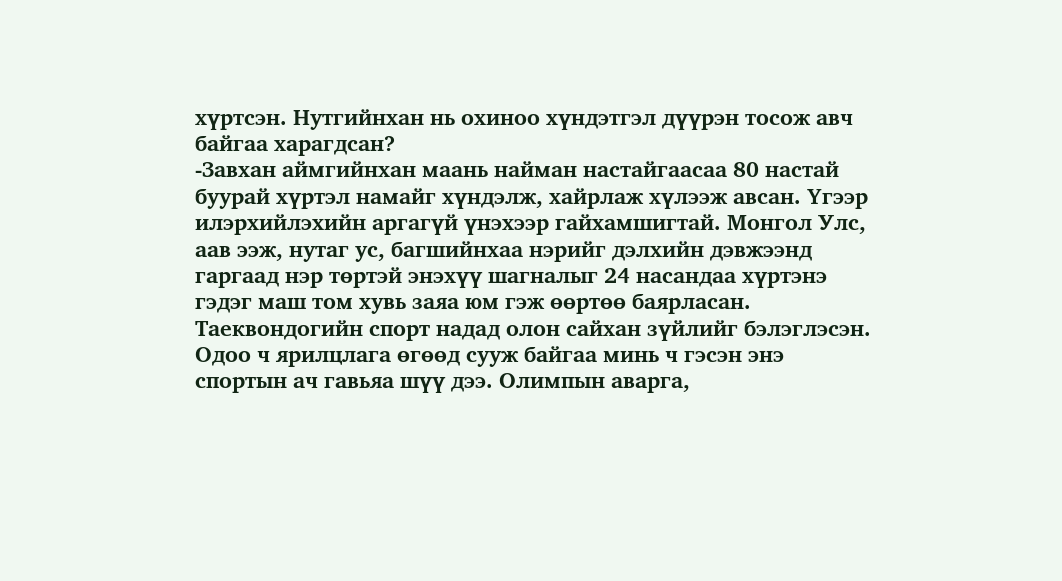хүртсэн. Нутгийнхан нь охиноо хүндэтгэл дүүрэн тосож авч байгаа харагдсан?
-Завхан аймгийнхан маань найман настайгаасаа 80 настай буурай хүртэл намайг хүндэлж, хайрлаж хүлээж авсан. Үгээр илэрхийлэхийн аргагүй үнэхээр гайхамшигтай. Монгол Улс, аав ээж, нутаг ус, багшийнхаа нэрийг дэлхийн дэвжээнд гаргаад нэр төртэй энэхүү шагналыг 24 насандаа хүртэнэ гэдэг маш том хувь заяа юм гэж өөртөө баярласан.
Таеквондогийн спорт надад олон сайхан зүйлийг бэлэглэсэн. Одоо ч ярилцлага өгөөд сууж байгаа минь ч гэсэн энэ спортын ач гавьяа шүү дээ. Олимпын аварга,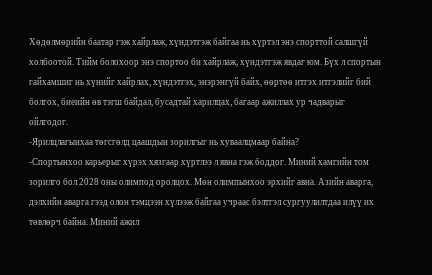Хөдөлмөрийн баатар гэж хайрлаж, хүндэтгэж байгаа нь хүртэл энэ спорттой салшгүй холбоотой. Тийм болохоор энэ спортоо би хайрлаж, хүндэтгэж явдаг юм. Бүх л спортын гайхамшиг нь хүнийг хайрлах, хүндэтгэх, энэрэнгүй байх, өөртөө итгэх итгэлийг бий болгох, биеийн өв тэгш байдал, бусадтай харилцах, багаар ажиллах ур чадварыг ойлгодог.
-Ярилцлагынхаа төгсгөлд цаашдын зорилгыг нь хуваалцмаар байна?
-Спортынхоо карьерыг хүрэх хязгаар хүртлээ л явна гэж боддог. Миний хамгийн том зорилго бол 2028 оны олимпод оролцох. Мөн олимпынхоо эрхийг авна. Азийн аварга, дэлхийн аварга гээд олон тэмцээн хүлээж байгаа учраас бэлтгэл сургуулилтдаа илүү их төвлөрч байна. Миний ажил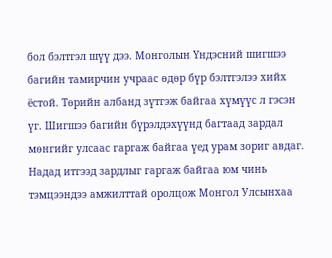бол бэлтгэл шүү дээ. Монголын Үндэсний шигшээ багийн тамирчин учраас өдөр бүр бэлтгэлээ хийх ёстой. Төрийн албанд зүтгэж байгаа хүмүүс л гэсэн үг. Шигшээ багийн бүрэлдэхүүнд багтаад зардал мөнгийг улсаас гаргаж байгаа үед урам зориг авдаг. Надад итгээд зардлыг гаргаж байгаа юм чинь тэмцээндээ амжилттай оролцож Монгол Улсынхаа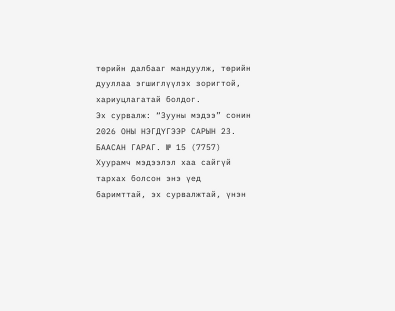төрийн далбааг мандуулж, төрийн дууллаа эгшиглүүлэх зоригтой, хариуцлагатай болдог.
Эх сурвалж: “Зууны мэдээ” сонин
2026 ОНЫ НЭГДҮГЭЭР САРЫН 23. БААСАН ГАРАГ. № 15 (7757)
Хуурамч мэдээлэл хаа сайгүй тархах болсон энэ үед баримттай, эх сурвалжтай, үнэн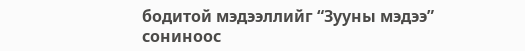бодитой мэдээллийг “Зууны мэдээ” сониноос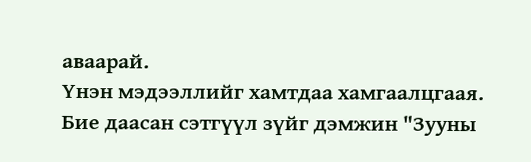аваарай.
Үнэн мэдээллийг хамтдаа хамгаалцгаая.
Бие даасан сэтгүүл зүйг дэмжин "Зууны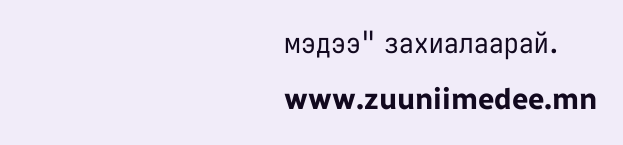мэдээ" захиалаарай. www.zuuniimedee.mn